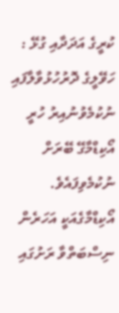ކުރީގެ އަދަދާއި ގުޅޭ :
ހަވޭލީގެ ދޮރުހުޅުވާލާފައި ނުކުމެވުނުއިރު ހުރީ އޯކިޑްމާގޭ ބޭރަށް ނުކުމެވިފައެވެ. އޯކިޑްމާގެއަކީ އަހަރެން ނިސްބަތްވާ ރަށުގައި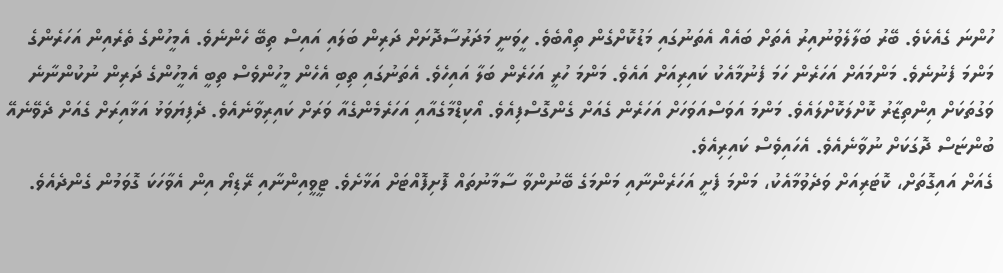ހުންނަ ގެއެކެވެ. ބޭރު ބަލާލެވުނުއިރު އެތަށް ބައެއް އެތަނުގައި މަޑުކޮށްގެން ތިއްބެވެ. ހީވަނީ މަދަރުސާދޮށަށް ދަރިން ބަލައި އައިސް ތިބޭ ހެންނެވެ. އެމީހުންގެ ތެރެއިން އަހަރެންގެ މަންމަ ފެނުނެވެ. މަންމައަށް އަހަރެން ހަމަ ފެނުމާއެކު ކައިރިއަށް އައެވެ. މަންމަ ހުރީ އަހަރެން ބަލާ އައިހެވެ. އެތަނުގައި ތިބި އެހެން މީހުންވެސް ތިބީ އެމީހުންގެ ދަރިން ނުކުންނާނެ ވަގުތަކަށް އިންތިޒާރު ކޮށްލަކޮށްލައެވެ. މަންމަ އަވަސްއަވަހަށް އަހަރެން ގެއަށް ގެންގޮސްފިއެވެ. އޯކިޑްމާގެއާއި އަހަރެމެންގެއާ ވަރަށް ކައިރިވާނެއެވެ. ދެފިޔަވަޅު އަޅާއިރަށް ގެއަށް ދެވޭނެއޭ ބުންޏަސް ދޮގަކަށް ނުވާނެއެވެ. އެހައިވެސް ކައިރިއެވެ.
ގެއަށް އައިގޮތަށް، ކޮޓަރިއަށް ވަދެވުމާއެކު، މަންމަ ފެށީ އަހަރެންނާއި މަންމަގެ ބޭނުންވާ ސާމާނުތައް ފޮށިފޮއްޓަށް އަޅާށެވެ. ޓީވީއިންނާއި ރޭޑިޔޯ އިން އެވާހަކަ ގޮވަމުން ގެންދެއެވެ.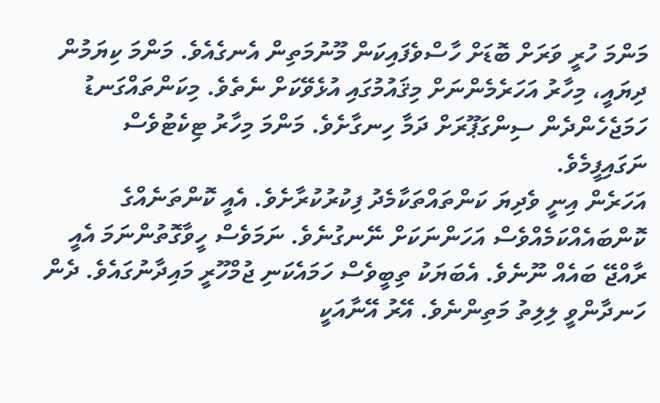މަންމަ ހުރީ ވަރަށް ބޮޑަށް ހާސްވެފައިކަން މޫނުމަތިން އެނގެއެވެ. މަންމަ ކިޔަމުން ދިޔައީ، މިހާރު އަހަރެމެންނަށް މިޤައުމުގައި އުޅެވޭކަށް ނެތެވެ. މިކަންތައްގަނޑު ހަމަޖެހެންދެން ސިންގަޕޫރަށް ދަމާ ހިނގާށެވެ. މަންމަ މިހާރު ޓިކެޓުވެސް ނަގައިފީމެވެ.
އަހަރެން އިނީ ވެދިޔަ ކަންތައްތަކާމެދު ފިކުރުކުރާށެވެ. އެއީ ކޮންތަނެއްގެ ކޮންބައެއްކަމެއްވެސް އަހަންނަކަށް ނޭނގުނެވެ. ނަމަވެސް ހީވާގޮތުންނަމަ އެއީ ރާއްޖޭ ބައެއް ނޫނެވެ. އެބަޔަކު ތިބީވެސް ހަމައެކަނި ޖުމްހޫރީ މައިދާނުގައެވެ. ދެން ހަނދާންވީ ލިލިތު މަތިންނެވެ. އޭރު އޭނާއަކީ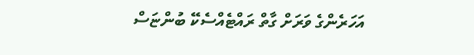އަހަރެންގެ ވަރަށް ގާތް ރައްޓެއްސެކޭ ބުންޏަސް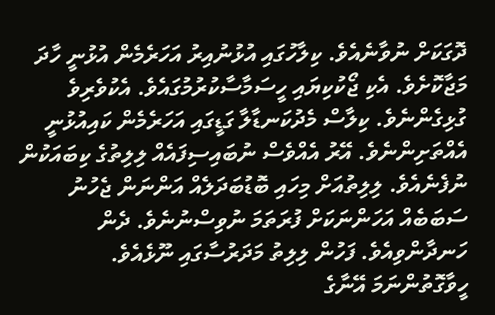ދޮގަކަށް ނުވާނެއެވެ. ކިލާހުގައި އުޅުނުއިރު އަހަރެމެން އުޅުނީ ހާދަ މަޖާކޮށެވެ. އެކި ޖޯކުކިޔައި ހީސަމާސާކުރުމުގައެވެ. އެކުވެރިވެ ގުޅިގެންނެވެ. ކިލާސް މެދުކަނޑާލާ ގަޑީގައި އަހަރެމެން ކައިއުޅުނީ އެއްތަށިންނެވެ. އޭރު އެއްވެސް ނުބައިސިފައެއް ލިލިތުގެ ކިބައަކުން ނުފެނެއެވެ. ލިލިތުއަށް މިހައި ބޮޑުބަދަލެއް އަންނަން ޖެހުނު ސަބަބެއް އަހަންނަކަށް ފުރަތަމަ ނުވިސްނުނެވެ. ދެން ހަނދާންވިއެވެ. ފަހުން ލިލިތު މަދަރުސާގައި ނޫޅެއެވެ. ހީވާގޮތުންނަމަ އޭނާގެ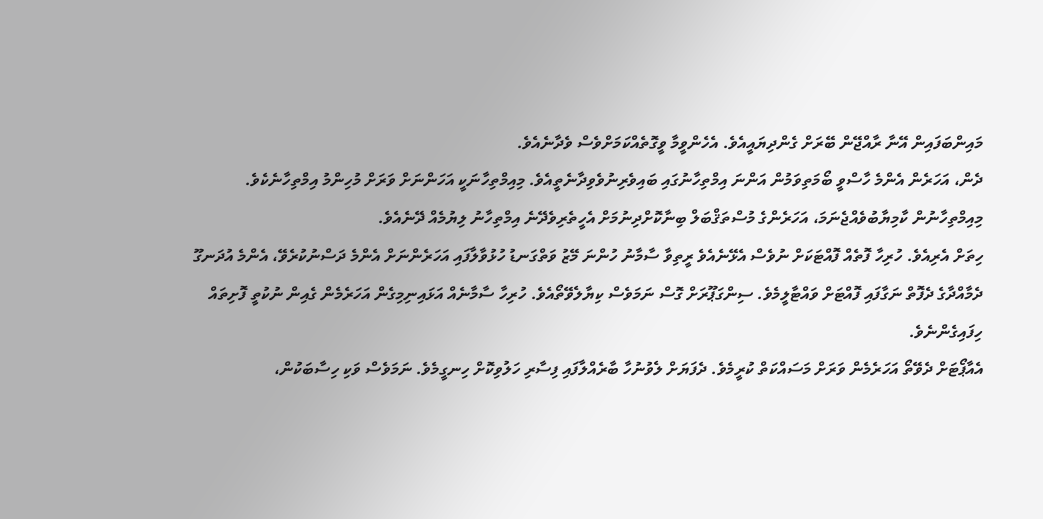މައިންބަފައިން އޭނާ ރާއްޖޭން ބޭރަށް ގެންދިޔައީއެވެ. އެހެންވީމާ ވީގޮތެއްކަމަށްވެސް ވެދާނެއެވެ.
ދެން، އަހަރެން އެންމެ ހާސްވީ ބޯމަތިވަމުން އަންނަ އިމްތިހާނުގައި ބައިވެރިނުވެވިދާނެތީއެވެ. މިއިމްތިހާނަކީ އަހަންނަށް ވަރަށް މުހިންމު އިމްތިހާނެކެވެ. މިއިމްތިހާނުން ކާމިޔާބުވެއްޖެނަމަ، އަހަރެންގެ މުސްތަޤްބަލް ބިނާކޮށްދިނުމަށް އެހީތެރިވެދޭނެ އިމްތިހާނު ލިޔުމެއް ދޭނެއެވެ.
ހިތަށް އެރިއެވެ. ހުރިހާ ފޮތެއް ފޮއްޓަކަށް ނުވެސް އެޅޭނެއެވެ ރީތިވާ ސާމާނު ހުންނަ މޭޒު ވަތްގަނޑު ހުޅުވާލާފައި އަހަރެންނަށް އެންމެ ދަސްނުކުރެވޭ، އެންމެ އުދަނގޫ ދެމާއްދާގެ ދެފޮތް ނަގާފައި ފޮއްޓަށް ވައްޓާލީމެވެ. ސިންގަޕޫރަށް ގޮސް ނަމަވެސް ކިޔާލެވޭތޯއެވެ. ހުރިހާ ސާމާނެއް އަޅައިނިމިގެން އަހަރެމެން ގެއިން ނުކުތީ ފޮށިތައް ހިފައިގެންނެވެ.
އެއާޕޯޓަށް ދެވޭތޯ އަހަރެމެން ވަރަށް މަސައްކަތް ކުރީމެވެ. ދެފަޔަށް ލެވުނުހާ ބާރެއްލާފައި ފިސާރި ހަލުވިކޮށް ހިނގީމެވެ. ނަމަވެސް ވަކި ހިސާބަކުން،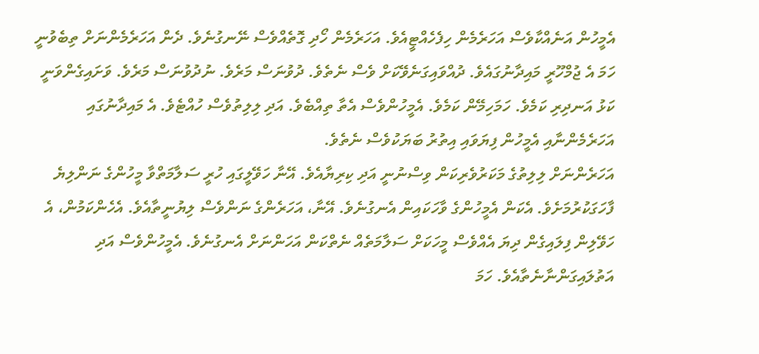އެމީހުން އަނެއްކާވެސް އަހަރެމެން ހިފެހެއްޓީއެވެ. އަހަރެމެން ހޯދި ގޮތެއްވެސް ނޭނގުނެވެ. ދެން އަހަރެމެންނަށް ތިބެވުނީ ހަމަ އެ ޖުމްހޫރީ މައިދާނުގައެވެ. ދުއްވައިގަނެވޭކަށް ވެސް ނެތެވެ. ދުވުނަސް މަރެވެ. ނުދުވުނަސް މަރެވެ. ވަށައިގެންވަނީ ކަޅު އަނދިރި ކަމެވެ. ހަމަހިމޭން ކަމެވެ. އެމީހުންވެސް އެތާ ތިއްބެވެ. އަދި ލިލިތުވެސް ހުއްޓެވެ. އެ މައިދާނުގައި އަހަރެމެންނާއި އެމީހުން ފިޔަވައި އިތުރު ބަޔަކުވެސް ނެތެވެ.
އަހަރެންނަށް ލިލިތުގެ މަކަރުވެރިކަން ވިސްނުނީ އަދި ކިރިޔާއެވެ. އޭނާ ހަވޭލީގައި ހުރީ ސަލާމަތްވާ މީހުންގެ ނަންލިޔެ ފާހަގަކުރުމަށެވެ. އެކަން އެމީހުންގެ ވާހަކައިން އެނގުނެވެ. އޭނާ، އަހަރެންގެ ނަންވެސް ލިޔުނީތާއެވެ. އެހެންކަމުން، އެ ހަވޭލިން ފިލައިގެން ދިޔަ އެއްވެސް މީހަކަށް ސަލާމަތެއް ނެތްކަން އަހަންނަށް އެނގުނެވެ. އެމީހުންވެސް އަދި އަތުލައިގަންނާނެތާއެވެ. ހަމަ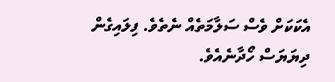އެކަކަށް ވެސް ސަލާމަތެއް ނެތެވެ. ފިލައިގެން ދިޔަޔަސް ހޯދާނެއެވެ.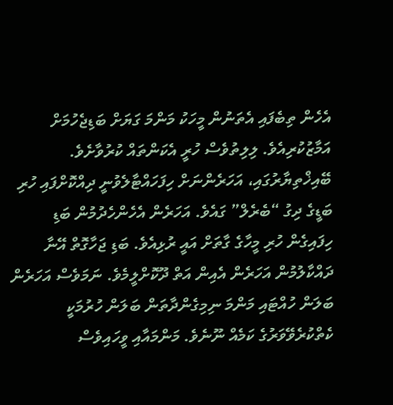އެހެން ތިބެފައި އެތަނުން މީހަކު މަންމަ ގަޔަށް ބަޑިޖެހުމަށް އަމާޒުކުރިއެވެ. ލިލިތުވެސް ހުރީ އެކަންތައް ކުރުވާށެވެ. ބޭއިޚްތިޔާރުގައި، އަހަރެންނަށް ހިފަހައްޓާލެވުނީ ދިއްކޮށްފައި ހުރި ބަޑީގެ ދިގު “ބެރެލް” ގައެވެ. އަހަރެން އެހެންހެދުމުން ބަޑި ހިފައިގެން ހުރި މީހާގެ ގާތަށް އައީ ރުޅިއެވެ. ބަޑި ޖަހާގޮތް އޭނާ ދައްކާލުމުން އަހަރެން އެއިން އަތް ދޫކޮށްލީމެވެ. ނަމަވެސް އަހަރެން ބަލަން ހުއްޓައި މަންމަ ނިމިގެންދާތަން ބަލަން ހުރުމަކީ ކެތްކުރެވޭވަރުގެ ކަމެއް ނޫނެވެ. މަންމައާއި ވީހައިވެސް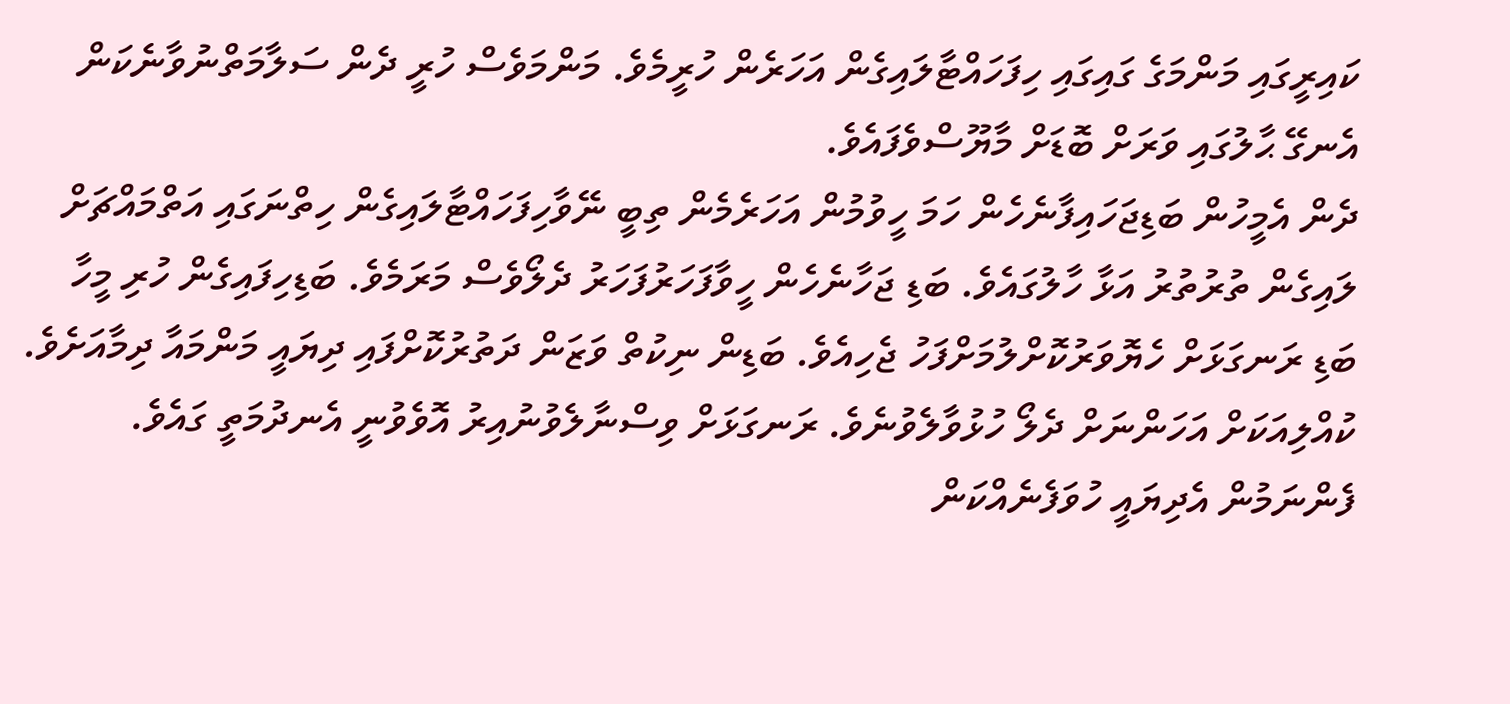ކައިރީގައި މަންމަގެ ގައިގައި ހިފަހައްޓާލައިގެން އަހަރެން ހުރީމެވެ. މަންމަވެސް ހުރީ ދެން ސަލާމަތްނުވާނެކަން އެނގޭ ޙާލުގައި ވަރަށް ބޮޑަށް މާޔޫސްވެފައެވެ.
ދެން އެމީހުން ބަޑިޖަހައިފާނެހެން ހަމަ ހީވުމުން އަހަރެމެން ތިބީ ނޭވާހިފަހައްޓާލައިގެން ހިތްނަގައި އަތްމައްޗަށް ލައިގެން ތުރުތުރު އަޅާ ހާލުގައެވެ. ބަޑި ޖަހާނެހެން ހީވާފަހަރުފަހަރު ދެލޯވެސް މަރަމެވެ. ބަޑިހިފައިގެން ހުރި މީހާ ބަޑި ރަނގަޅަށް ހެޔޮވަރުކޮށްލުމަށްފަހު ޖެހިއެވެ. ބަޑިން ނިކުތް ވަޒަން ދަތުރުކޮށްފައި ދިޔައީ މަންމައާ ދިމާއަށެވެ.
ކުއްލިއަކަށް އަހަންނަށް ދެލޯ ހުޅުވާލެވުނެވެ. ރަނގަޅަށް ވިސްނާލެވުނުއިރު އޮވެވުނީ އެނދުމަތީ ގައެވެ. ފެންނަމުން އެދިޔައީ ހުވަފެނެއްކަން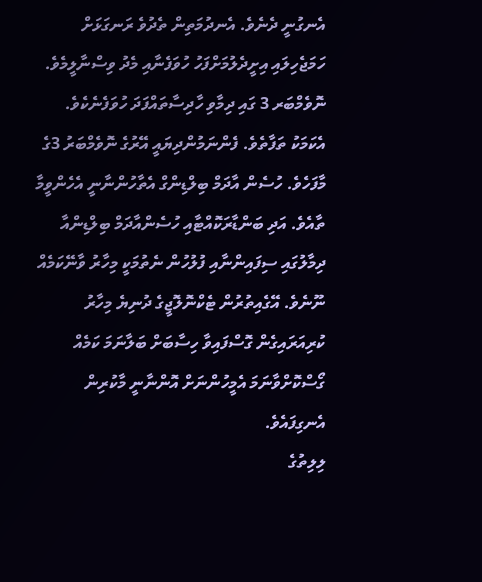އެނގުނީ ދެނެވެ. އެނދުމަތިން ތެދުވެ ރަނގަޅަށް ހަމަޖެހިލައި އިށީދެލުމަށްފަހު ހުވަފެނާއި މެދު ވިސްނާލީމެވެ.
ނޮވެމްބަރ 3 ގައި ދިމާވި ހާދިސާތައްފަދަ ހުވަފެނެކެވެ. އެކަމަކު ތަފާތެވެ. ފެންނަމުންދިޔައީ އޭރުގެ ނޮވެމްބަރު 3ގެ މާފަހެވެ. ހުސެން އާދަމް ބިލްޑިންގް އެތާހުންނާނީ އެހެންވީމާ ތާއެވެ. އަދި ބަންޑާރަކޮއްޓާއި ހުސެންއާދަމް ބިލްޑިންއާ ދިމާލުގައި ސިފައިންނާއި ފުލުހުން ނެތުމަކީ މިހާރު ވާނޭކަމެއް ނޫނެވެ. އޭގެއިތުރުން ޓެކްނޮލޮޖީގެ ދުނިޔެ މިހާރު ކުރިއަރައިގެން ގޮސްފައިވާ ހިސާބަށް ބަލާނަމަ ކަމެއް ގޯސްކޮށްވާނަމަ އެމީހުންނަށް އޮންނާނީ މާކުރިން އެނގިފައެވެ.
ލިލިތުގެ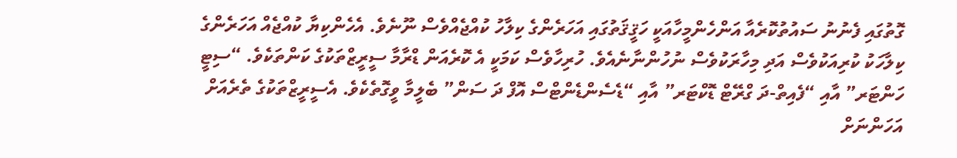ގޮތުގައި ފެނުނު ސައުތުކޮރެއާ އަންހެންމީހާއަކީ ހަޤީޤަތުގައި އަހަރެންގެ ކިލާހު ކުއްޖެއްވެސް ނޫނެވެ. އެހެންކިޔާ ކުއްޖެއް އަހަރެންގެ ކިލާހަކު ކުރިއަކުވެސް އަދި މިހާރަކުވެސް ނުހުންނާނެއެވެ. ހުރިހާވެސް ކަމަކީ އެ ކޮރެއަން ޑްރާމާ ސީރީޒްތަކުގެ ކަންތަކެވެ. “ސިޓީ ހަންޓަރ” އާއި “ފެއިތް-ދަ ގްރޭޓް ޑޮކްޓަރ” އާއި “ޑެސެންޑެންޓްސް އޮފް ދަ ސަން” ބެލީމާ ވީގޮތެކެވެ. އެސީރީޒްތަކުގެ ތެރެއަށް އަހަންނަށް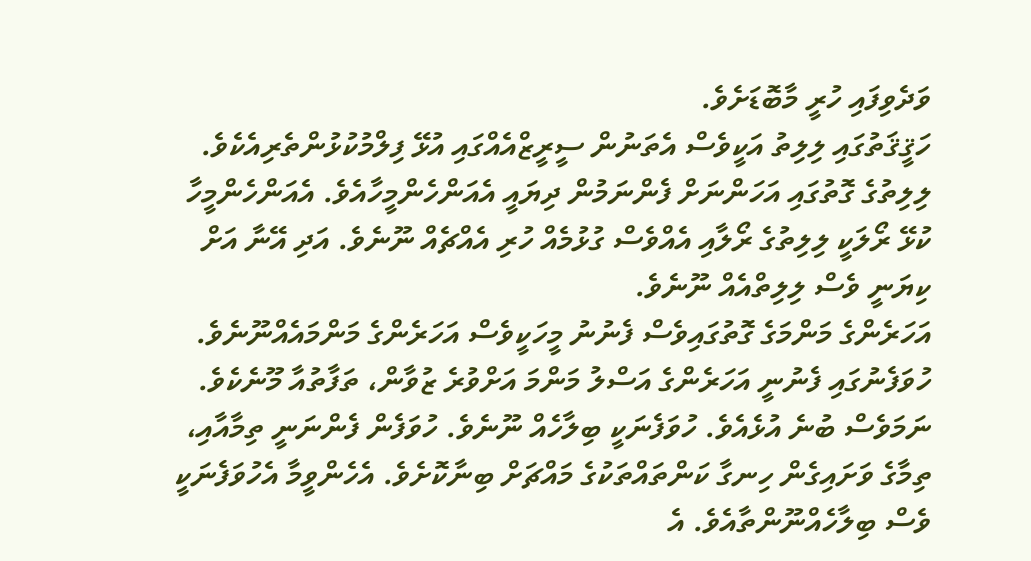ވަދެވިފައި ހުރީ މާބޮޑަށެވެ.
ހަޤީޤަތުގައި ލިލިތު އަކީވެސް އެތަނުން ސީރީޒްއެއްގައި އުޅޭ ފިލްމުކުޅުންތެރިއެކެވެ. ލިލިތުގެ ގޮތުގައި އަހަންނަށް ފެންނަމުން ދިޔައީ އެއަންހެންމީހާއެވެ. އެއަންހެންމީހާ ކުޅޭ ރޯލަކީ ލިލިތުގެ ރޯލާއި އެއްވެސް ގުޅުމެއް ހުރި އެއްޗެއް ނޫނެވެ. އަދި އޭނާ އަށް ކިޔަނީ ވެސް ލިލިތްއެއް ނޫނެވެ.
އަހަރެންގެ މަންމަގެ ގޮތުގައިވެސް ފެނުނު މީހަކީވެސް އަހަރެންގެ މަންމައެއްނޫނެވެ. ހުވަފެނުގައި ފެނުނީ އަހަރެންގެ އަސްލު މަންމަ އަށްވުރެ ޒުވާން، ތަފާތުއާ މޫނެކެވެ.
ނަމަވެސް ބުނެ އުޅެއެވެ. ހުވަފެނަކީ ބިލާހެއް ނޫނެވެ. ހުވަފެން ފެންނަނީ ތިމާއާއި، ތިމާގެ ވަށައިގެން ހިނގާ ކަންތައްތަކުގެ މައްޗަށް ބިނާކޮށެވެ. އެހެންވީމާ އެހުވަފެނަކީ ވެސް ބިލާހެއްނޫންތާއެވެ. އެ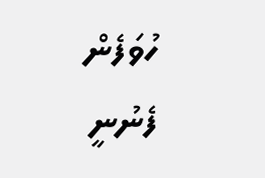ހުވަފެން ފެނުނީ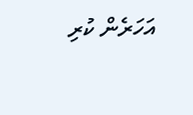އަހަރެން ކުރި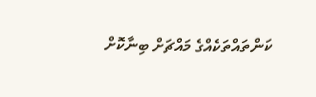ކަންތައްތަކެއްގެ މައްޗަށް ބިނާކޮށް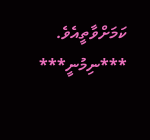ކަމަށްވާތީއެވެ.
***ނިމުނީ***